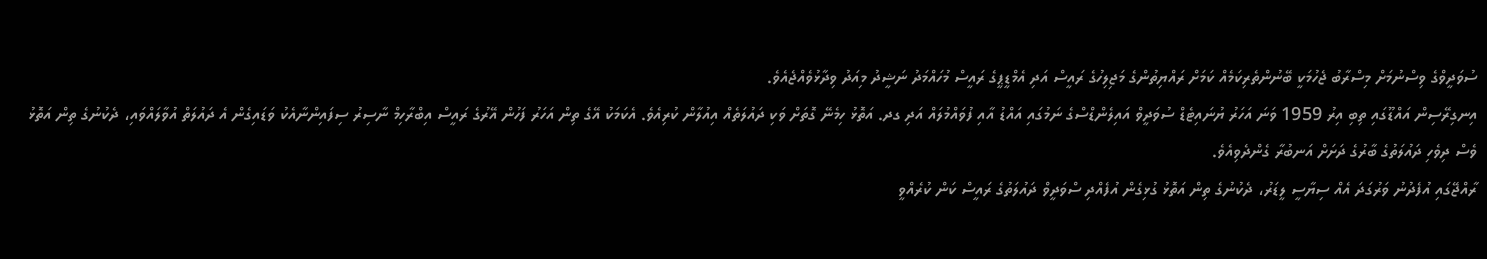ސުވަދީވްގެ ވިސްނުމަށް މިސްރާބު ޖެހުމަކީ ބޭނުންތެރިކަމެއް ކަމަށް ރައްޔިތުންގެ މަޖިލިހުގެ ރައީސް އަދި އެމްޑީޕީގެ ރައީސް މުހައްމަދު ނަޝީދު މިއަދު ވިދާޅުވެއްޖެއެވެ.
އިނގިރޭސިން އައްޑޫގައި ތިބި އިރު 1959 ވަނަ އަހަރު ޔުނައިޓެޑް ސުވަދީވް އައިލެންޑްސްގެ ނަމުގައި އައްޑު އާއި ފުވައްމުލައް އަދި ގދ. އަތޮޅު ހިމެނޭ ގޮތަށް ވަކި ދައުލަތެއް އިއުލާން ކުރިއެވެ. އެކަމަކު އޭގެ ތިން އަހަރު ފަހުން އޭރުގެ ރައީސް އިބްރާހިމް ނާސިރު ސިފައިންނާއެކު ވަޑައިގެން އެ ދައުލަތް އުވާލައްވައި، ދެކުނުގެ ތިން އަތޮޅު ވެސް ދިވެހި ދައުލަތުގެ ބާރުގެ ދަށަށް އަނބުރާ ގެންދެވިއެވެ.
ރާއްޖޭގައި އުފެދުނު ވަރުގަދަ އެއް ސިޔާސީ ލީޑަރު، ދެކުނުގެ ތިން އަތޮޅު ގުޅިގެން އުފެއްދި ސްވަދީވް ދައުލަތުގެ ރައީސް ކަން ކުރެއްވީ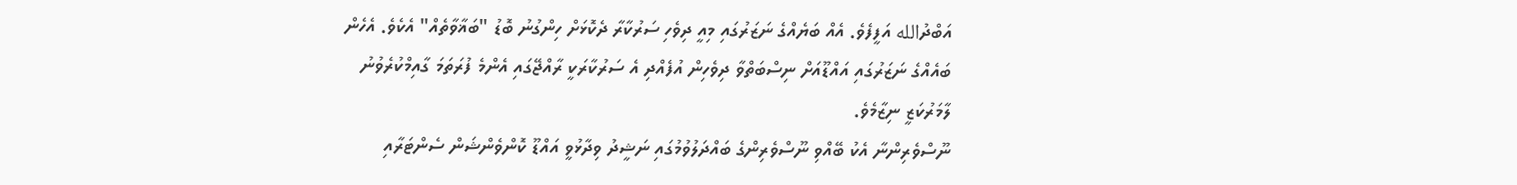އަބްދުالله އަފީފެވެ. އެއް ބަޔެއްގެ ނަޒަރުގައި މިއީ ދިވެހި ސަރުކާރާ ދެކޮޅަށް ހިންގުނު ބޮޑު "ބަޣާވާތެއް" އެކެވެ. އެހެން ބައެއްގެ ނަޒަރުގައި އައްޑޫއަށް ނިސްބަތްވާ ދިވެހިން އުފެއްދި އެ ސަރުކާރަކީ ރާއްޖޭގައި އެންމެ ފުރަތަމަ ގާއިމްކުރެވުނު ލާމަރުކަޒީ ނިޒާމެވެ.
ނޫސްވެރިންނާ އެކު ބޭއްވި ނޫސްވެރިންގެ ބައްދަލުވުމުގައި ނަޝީދު ވިދާޅުވީ އައްޑޫ ކޮންވެންޝަން ސެންޓަރާއި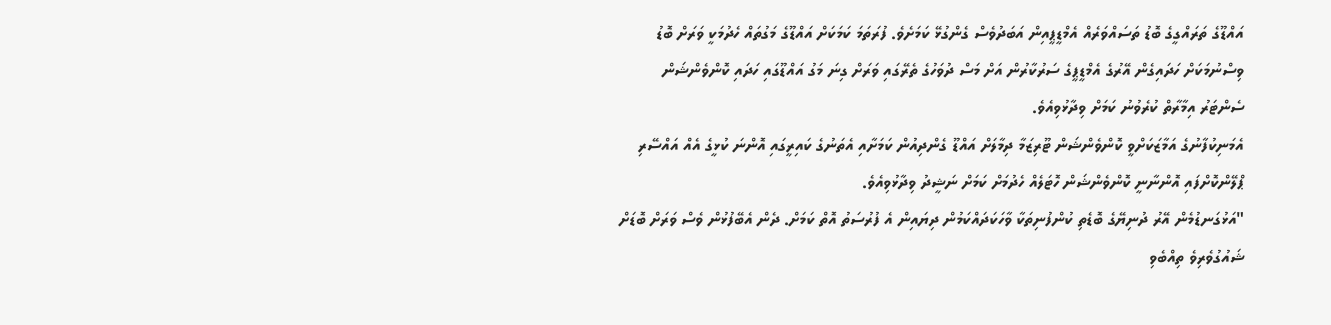އައްޑޫގެ ތަރައްގީގެ ބޮޑު ތަސައްވަރެއް އެމްޑީޕީއިން އަބަދުވެސް ގެންގުޅޭ ކަމަށެވެ. ފުރަތަމަ ކަމަކަށް އައްޑޫގެ މަގުތައް ހެދުމަކީ ވަރަށް ބޮޑު ވިސްނުމަކަށް ހަދައިގެން އޭރުގެ އެމްޑީޕީގެ ސަރުކާރުން އަށް މަސް ދުވަހުގެ ތެރޭގައި ވަރަށް ގިނަ މަގު އައްޑޫގައި ހަދައި ކޮންވެންޝަން ސެންޓަރު އިމާރާތް ކުރެވުނު ކަމަށް ވިދާޅުވިއެވެ.
އެމަނިކުފާނުގެ އަމާޒަކަށްވީ ކޮންވެންޝަން ޓޫރިޒަމާ ދިމާލަށް އައްޑޫ ގެންދިއުން ކަމަށާއި އެތަނުގެ ކައިރީގައި އޮންނަ ކުޅީގެ އެއް އައްސޭރި ޕްލޭންކޮށްފައި އޮންނާނީ ކޮންވެންޝަން ހޮޓަލެއް ހެދުމަށް ކަމަށް ނަޝީދު ވިދާޅުވިއެވެ.
"އަޅުގަނޑުމެން އޭރު ދުނިޔޭގެ ބޮޑެތި ކުންފުނިތަކާ ވާހަކަދައްކަމުން ދިޔައިން އެ ފުރުސަތު އޮތް ކަމަށް. ދެން އެބޭފުޅުން ވެސް ވަރަށް ބޮޑަށް ޝައުގުވެރިވެ ތިއްބެވި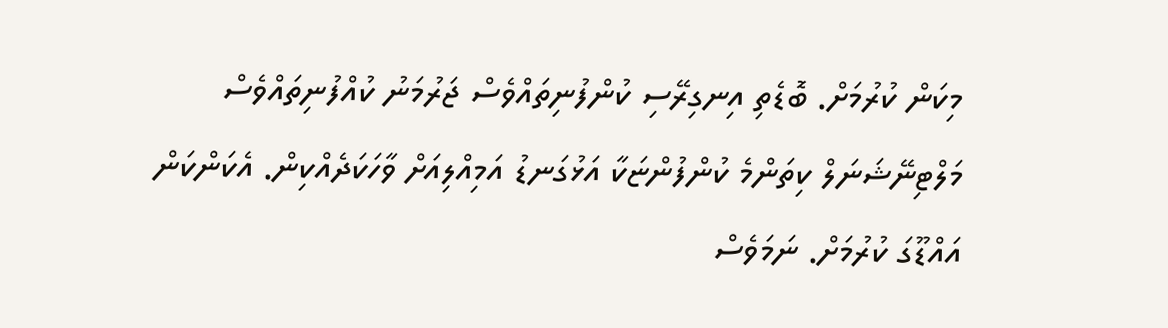މިކަން ކުރުމަށް. ބޮޑެތި އިނގިރޭސި ކުންފުނިތައްވެސް ޖަރުމަނު ކުއްފުނިތައްވެސް މަލްޓިނޭޝަނަލް ކިތަންމެ ކުންފުންޏަކާ އަޅުގަނޑު އަމިއްލިއަށް ވާހަކަދެއްކިން. އެކަންކަން އައްޑޫގަ ކުރުމަށް. ނަމަވެސް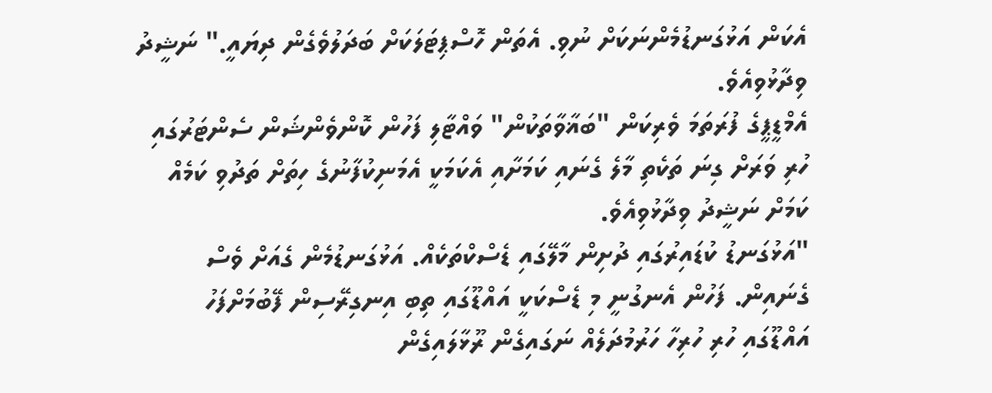އެކަން އަޅުގަނޑުމެންނަކަށް ނުވި. އެތަން ހޮސްޕިޓަލަކަށް ބަދަލުވެގެން ދިޔައީ." ނަޝީދު ވިދާޅުވިއެވެ.
އެމްޑީޕީގެ ފުރަތަމަ ވެރިކަން "ބަޣާވާތަކުން" ވައްޓާލި ފަހުން ކޮންވެންޝަން ސެންޓަރުގައި ހުރި ވަރަށް ގިނަ ތަކެތި މާލެ ގެނައި ކަމަށާއި އެކަމަކީ އެމަނިކުފާނުގެ ހިތަށް ތަދުވި ކަމެއް ކަމަށް ނަޝީދު ވިދާޅުވިއެވެ.
"އަޅުގަނޑު ކުޑައިރުގައި ދުށިން މާލޭގައި ޑެސްކްތަކެއް. އަޅުގަނޑުމެން ގެއަށް ވެސް ގެނައިން. ފަހުން އެނގުނީ މި ޑެސްކަކީ އައްޑޫގައި ތިބި އިނގިރޭސިން ފޭބުމަށްފަހު އައްޑޫގައި ހުރި ހުރިހާ ހަރުމުދަލެއް ނަގައިގެން ރޫޅާލައިގެން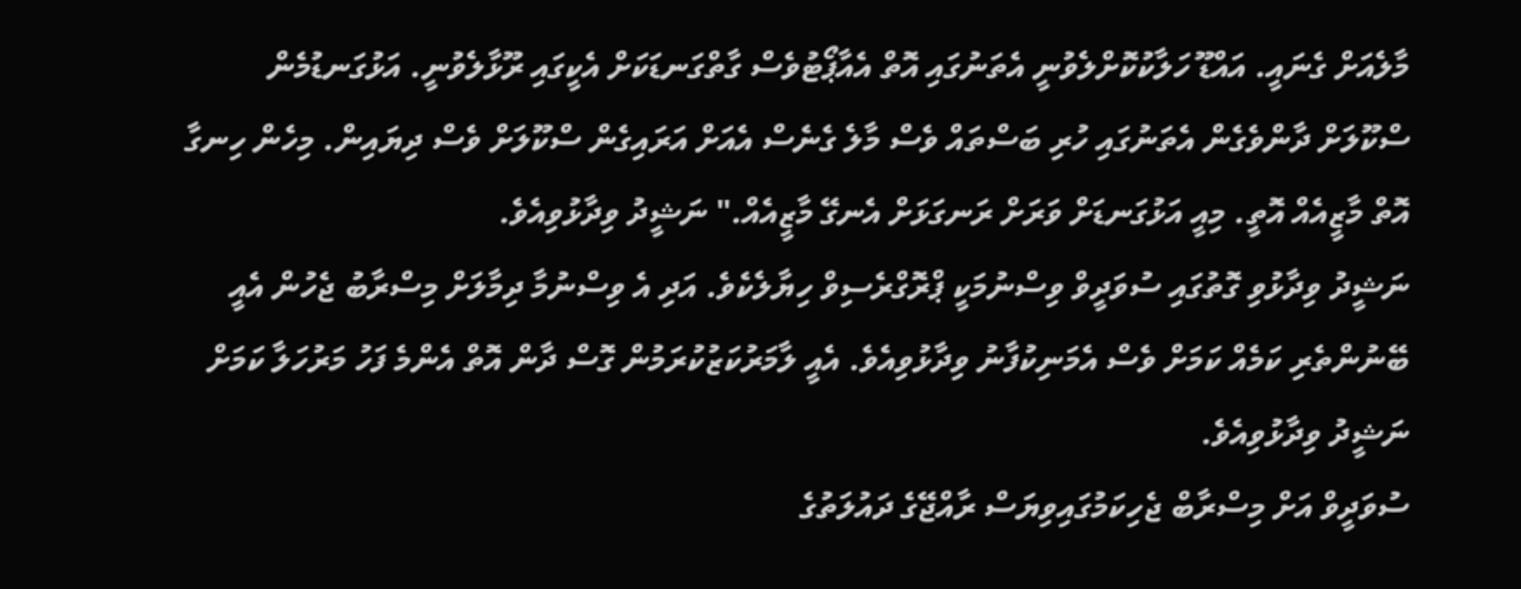މާލެއަށް ގެނައީ. އައްޑޫ ހަލާކުކޮށްލެވުނީ އެތަނުގައި އޮތް އެއާޕޯޓުވެސް ގާތްގަނޑަކަށް އެކީގައި ރޫޅާލެވުނީ. އަޅުގަނޑުމެން ސްކޫލަށް ދާންވެގެން އެތަނުގައި ހުރި ބަސްތައް ވެސް މާލެ ގެނެސް އެއަށް އަރައިގެން ސްކޫލަށް ވެސް ދިޔައިން. މިހެން ހިނގާ އޮތް މާޒީއެއް އޮތީ. މިއީ އަޅުގަނޑަށް ވަރަށް ރަނގަޅަށް އެނގޭ މާޒީއެއް." ނަޝީދު ވިދާޅުވިއެވެ.
ނަޝީދު ވިދާޅުވި ގޮތުގައި ސުވަދީވް ވިސްނުމަކީ ޕްރޮގްރެސިވް ހިޔާލެކެވެ. އަދި އެ ވިސްނުމާ ދިމާލަށް މިސްރާބު ޖެހުން އެއީ ބޭނުންތެރި ކަމެއް ކަމަށް ވެސް އެމަނިކުފާނު ވިދާޅުވިއެވެ. އެއީ ލާމަރުކަޒުކުރަމުން ގޮސް ދާން އޮތް އެންމެ ފަހު މަރުހަލާ ކަމަށް ނަޝީދު ވިދާޅުވިއެވެ.
ސުވަދީވް އަށް މިސްރާބް ޖެހިކަމުގައިވިޔަސް ރާއްޖޭގެ ދައުލަތުގެ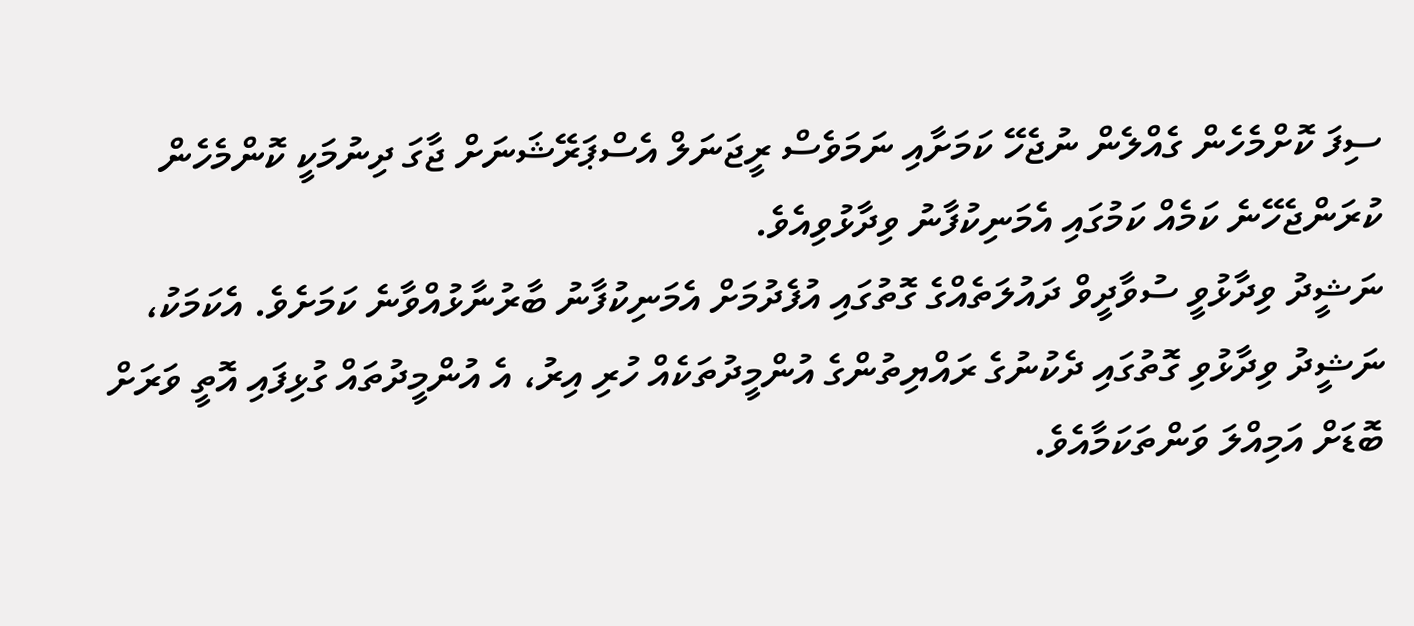ސިފަ ކޮށްމެހެން ގެއްލެން ނުޖެހޭ ކަމަށާއި ނަމަވެސް ރީޖަނަލް އެސްޕަރޭޝަނަށް ޖާގަ ދިނުމަކީ ކޮންމެހެން ކުރަންޖެހޭނެ ކަމެއް ކަމުގައި އެމަނިކުފާނު ވިދާޅުވިއެވެ.
ނަޝީދު ވިދާޅުވީ ސުވާދީވް ދައުލަތެއްގެ ގޮތުގައި އުފެދުމަށް އެމަނިކުފާނު ބާރުނާޅުއްވާނެ ކަމަށެވެ. އެކަމަކު، ނަޝީދު ވިދާޅުވި ގޮތުގައި ދެކުނުގެ ރައްޔިތުންގެ އުންމީދުތަކެއް ހުރި އިރު، އެ އުންމީދުތައް ގުޅިފައި އޮތީ ވަރަށް ބޮޑަށް އަމިއްލަ ވަންތަކަމާއެވެ.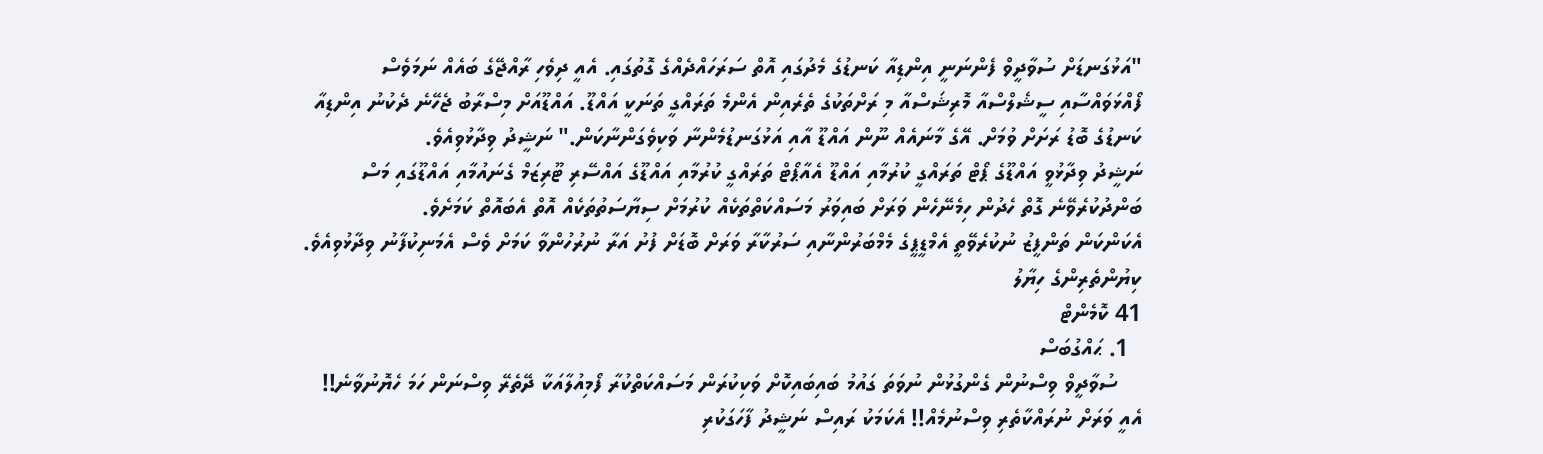"އަޅުގަނޑަށް ސުވާދީވް ފެންނަނީ އިންޑިއާ ކަނޑުގެ މެދުގައި އޮތް ސަރަހައްދެއްގެ ގޮތުގައި. އެއީ ދިވެހި ރާއްޖޭގެ ބައެއް ނަމަވެސް ފޯއްޅަވައްސާއި ސީޝެލްސްއާ މޮރިޝަސްއާ މި ރަށްތަކުގެ ތެރެއިން އެންމެ ތަރައްގީ ތަނަކީ އައްޑޫ. އައްޑޫއަށް މިސްރާބު ޖެހޭނެ ދެކުނު އިންޑިއާ ކަނޑުގެ ބޮޑު ރަށަށް ވުމަށް. އޭގެ މާނައެއް ނޫން އައްޑޫ އާއި އަޅުގަނޑުމެންނާ ވަކިވެގަންނާކަން." ނަޝީދު ވިދާޅުވިއެވެ.
ނަޝީދު ވިދާޅުވީ އައްޑޫގެ ޕޯޓް ތަރައްގީ ކުރުމާއި އައްޑޫ އެއާޕޯޓް ތަރައްގީ ކުރުމާއި އައްޑޫގެ އައްސޭރި ޓޫރިޒަމް ގެނައުމާއި އައްޑޫގައި މަސް ބަންދުކުރެވޭނެ ގޮތް ހެދުން ހިމެނޭހެން ވަރަށް ބައިވަރު މަސައްކަތްތަކެއް ކުރުމަށް ސިޔާސަތުތަކެއް އޮތް އެބައޮތް ކަމަށެވެ.
އެކަންކަން ތަންފީޒު ނުކުރެވޭތީ އެމްޑީޕީގެ މެމްބަރުންނާއި ސަރުކާރާ ވަރަށް ބޮޑަށް ފުށު އަރާ ނުރުހުންވާ ކަމަށް ވެސް އެމަނިކުފާނު ވިދާޅުވިއެވެ.
ކިޔުންތެރިންގެ ހިޔާލު
41 ކޮމެންޓް
  1. ޙައްގުބަސް
    ސުވާދީވް ވިސްނުން ގެންގުޅުން ނުވަތަ ގައުމު ބައިބައިކޮށް ވަކިކުރަން މަސައްކަތްކުރާ ފޯމިއުލާއަކާ ދޭތެރޭ ވިސްނަން ހަމަ ހެޔޮނުވާނެ!! އެއީ ވަރަށް ނުރައްކާތެރި ވިސްނުމެއް!! އެކަމަކު ރައިސް ނަޝީދު ފާހަގަކުރި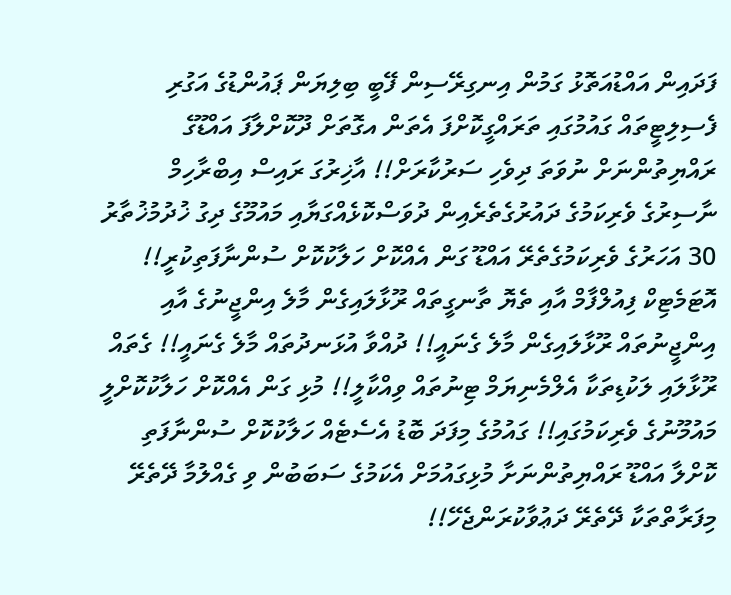ފަދައިން އައްޑުއަތޮޅު ގަމުން އިނގިރޭސިން ފޭބީ ބިލިޔަން ޕައުންޑުގެ އަގުރި ފެސިލިޓީތައް ގައުމުގައި ތަރައްގީކޮށްފަ އެތަން އގޮތަށް ދޫކޮށްލާފަ އައްޑޫގެ ރައްޔިތުންނަށް ނުވަތަ ދިވެހި ސަރުކާރަށް!! އާޚިރުގަ ރައިސް އިބްރާހިމް ނާސިރުގެ ވެރިކަމުގެ ދައުރުގެތެރެއިން ދުވަސްކޮޅެއްގަޔާއި މައުމޫގެ ދިގު ޚުދުމުޚުތާރު 30 އަހަރުގެ ވެރިކަމުގެތެރޭ އައްޑޫ ގަން އެއްކޮށް ހަލާކުކޮށް ސުންނާފަތިކުރީ!! އޮޓަމެޓިކް ފިއުލްފާމް އާއި ތެޔޮ ތާނގީތައް ރޫޅާލައިގެން މާލެ އިންޖީނުގެ އާއި އިންޖީނުތައް ރޫޅާލައިގެން މާލެ ގެނައީ!! ދުއްވާ އުޅަނދުތައް މާލެ ގެނައީ!! ގެތައް ރޫޅާލައި ލަކުޑިތަކާ އެލްމެނިޔަމް ޓިނުތައް ވިއްކާލީ!! މުޅި ގަން އެއްކޮށް ހަލާކުކޮށްލީ މައުމޫނުގެ ވެރިކަމުގައި!! ގައުމުގެ މިފަދަ ބޮޑު އެސެޓެއް ހަލާކުކޮށް ސުންނާފަތި ކޮށްލާ އައްޑޫ ރައްޔިތުންނަށާ މުޅިގައުމަށް އެކަމުގެ ސަބަބުން ވި ގެއްލުމާ ދޭތެރޭ މިފަރާތްތަކާ ދޭތެރޭ ދަޢުވާކުރަންޖެހޭ!!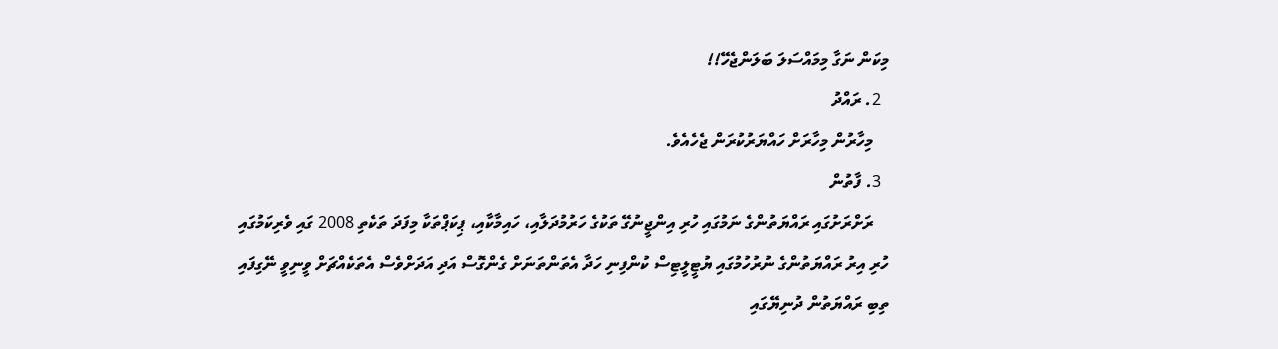މިކަން ނަގާ މިމައްސަލަ ބަލަންޖެހޭ!!
  2. ރައްދު
    މިހާރުން މިހާރަށް ހައްޔަރުކުރަން ޖެހެއެވެ.
  3. ފާތުން
    ރަށްރަށުގައި ރައްޔަތުންގެ ނަމުގައި ހުރި އިންޖީނުގޭ ތަކުގެ ހަރުމުދަލާއި، ހައިމާކާއި، ޕިކަޕްތަކާ މިފަދަ ތަކެތި 2008 ގައި ވެރިކަމުގައި ހުރި އިރު ރައްޔަތުންގެ ނުރުހުމުގައި ޔުޓީލީޓިސް ކުންފިނި ހަދާ އެތަންތަނަށް ގެންގޮސް އަދި އަދަށްވެސް އެތަކެއްޗަށް ވީނިވީ ނޭގިފައި ތިބި ރައްޔަތުން ދުނިޔޭގައި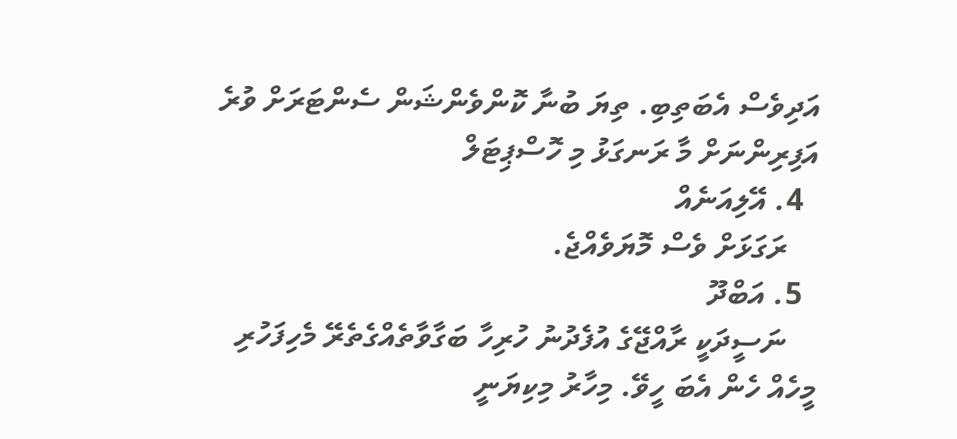އަދިވެސް އެބަތިބި. ތިޔަ ބުނާ ކޮންވެންޝަން ސެންޓަރަށް ވުރެ އަފިރިންނަށް މާ ރަނގަޅު މި ހޮސްޕިޓަލް
  4. އޭލިއަނެއް
    ރަގަޅަށް ވެސް މޮޔަވެއްޖެ.
  5. އަބްދޫ
    ނަސީދަކީ ރާއްޖޭގެ އުފެދުނު ހުރިހާ ބަގާވާތެއްގެތެރޭ މެހިފަހުރި މީހެއް ހެން އެބަ ހީވޭ. މިހާރު މިކިޔަނީ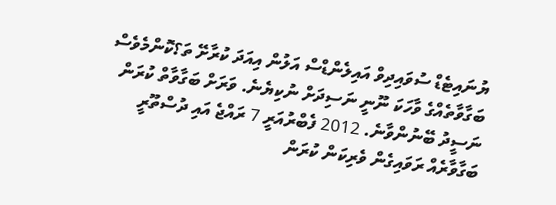ޔުނައިޓެޑް ސުވައިދިވް އައިލެންޑްސް އަލުން އިއަދަ ކުރާށޭ ތަ؟ކޮންމެވެސް ބަގާވާތެއްގެ ވާހަކަ ނޫނީ ނަސިދަށް ނުކިޔެނެ. ވަރަށް ބަގާވާތް ކުރަން ނަސީދު ބޭނުންވާނެ. 2012 ފެބްރުއަރީ 7 ރައްޖެ އައި ދުސްތޫރީ ބަގާވާރެއް ރަވައިގެން ވެރިކަން ކުރަން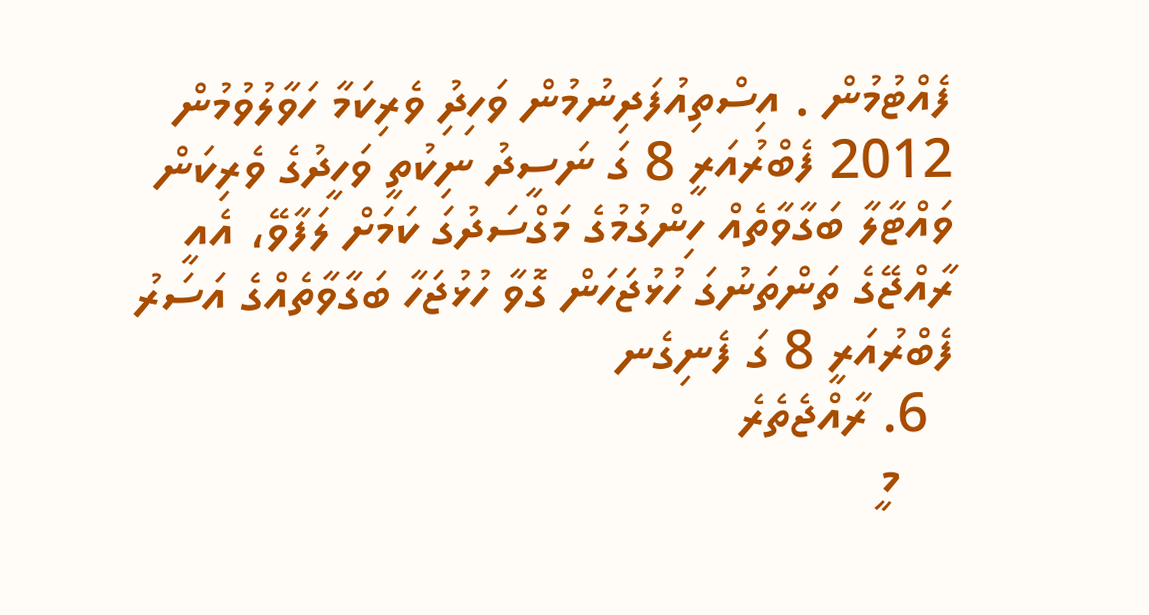ފެއްޓުމުން . އިސްތިއުފަދިނުމުން ވަހިދުި ވެރިކަމާ ހަވާލުވުމުން 2012 ފެބްރުއަރީ 8 ގަ ނަސީދު ނިކުތީ ވަހީދުގެ ވެރިކަން ވައްޓާލާ ބަގާވާތެއް ހިންގުމުގެ މަގްސަދުގަ ކަމަށް ލަފާވޭ، އެއީ ރާއްޖޭގެ ތަންތަނުގަ ހުޅުޖަހަން ގޮވާ ހުޅުޖަހާ ބަގާވާތެއްގެ އަސަރު ފެބްރުއަރީ 8 ގަ ފެނިގެނ
  6. ރާއްޖެތެރެ
    މީ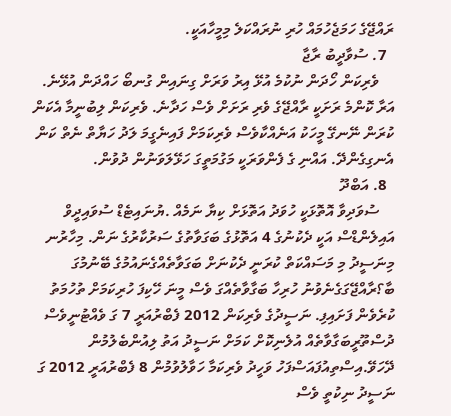ރައްޖޭގެ ހަމަޖެހުމައް ހުރި ނުރައްކަލެ މިމީހާއަކީ.
  7. ސުވާދީބު ރާޖާ
    ވެރިކަން ހޯދަން ނުކުމެ އުޅޭ އިރު ވަރަށް ގިނައިން ގުނބޯ ހައްދަން އުޅޭނެ. އަރާ ކޮންމެ ރަށަކީ ރާއްޖޭގެ ވެރި ރަށަށް ވެސް ހަދާނެ. ވެރިކަން ލިބުނީމާ އެކަން ކުރަން ނޭނގޭ މީހަކު އަނެއްކާވެސް ވެރިކަމަށް ފައިނެގީމަ ލަދު ހަޔާތް ނެތް ކަން އެނގިގެންދޭ. އައްނި ގެ ފެންވަރަކީ މަގުމަތީގަ ހަޅޭލަވަނުން ދުވުން.
  8. އަބްދޫ
    ސުވަދިވާ އޮތޮޅަކީ ހުވަދު އަތޮޅަށް ކިޔާ ނަމެއް .ޔުނައިޓެޑް ސުވައިދީވް އައިލެންޑްސް އަކީ ދެކުނުގެ 4 އަތޮޅުގެ ބަގަވާތުގެ ސަރުކާރުގެ ނަން. މިހާރުނ މިނަސީދު މި މަސައްކަތް ކުރަނީ ދެކުނަށް ބަގަވާތެއްގެނައުމުގެ ބޭނުމުގަ ބާ؟ރާއްޖޭގަގެނެވުނު ހުރިހާ ބަގާވާތެއްގަ ވެސް މީނަ ހޭކިފަ ހުރިކަމަށް ތުހުމަތު ކުރެވެން ފަށައިފި. ނަސީދުގެ ވެރިކަން 2012 ފެބްރުއަރީ 7 ގަ ވެއްޓުނީވެސް ދުސްތޫރީބަގާވާތެއް އުލެނިކޮށް ކަމަށް ނަސީދު އަތު ލިއުންބެލުމުން ދޭހަވޭ.އިސްތިއުފައަސްފަހު ވަހީދު ވެރިކަމާ ހަވާލުވުމުން 8 ފެބްރުއަރީ 2012 ގަ ނަސީދު ނިކުތީ ވެސް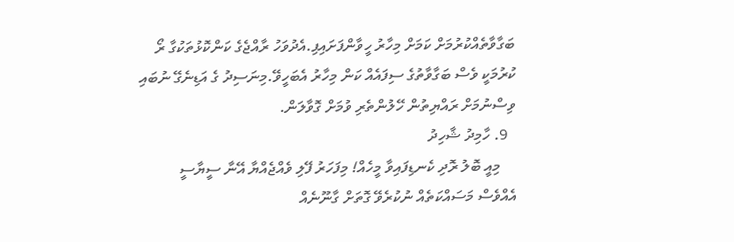ބަގާވާތެއްކުރުމަށް ކަމަށް މިހާރު ހީވާންފަށައިފި.އެދުވަހު ރާއްޖެގެ ކަންކޮޅުތަކުގާ ރޯ ކުރުމަކީ ވެސް ބަގާވާތުގެ ސިފައެއް ކަން މިހާރު އެބަހީވޭ.މިނަސިދު ގެ އަޑިނެގޭ ނުބައި ވިސްނުމަށް ރައްޔިތުން ހޭލުންތެރި ވުމަށް ގޮވާލަން.
  9. ހާމިދު ޝާހިދު
    މިއީ ބޮލު ރޮދި ކެނޑިފައިވާ މީހެއް! މިފަހަރު ފޭލި ވެއްޖެއްޔާ އޭނާ ސީޔާސީ އެއްވެސް މަސައްކަތެއް ނުކުރެވޭ ގޮތަށް ގާނޫނެއް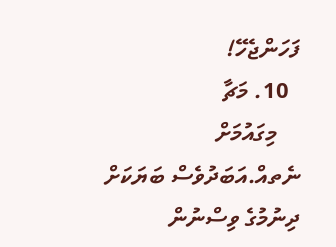ފަހަންޖެހޭ!
  10. މަޗާ
    މިގައުމަށް ނެތއް.އަބަދުވެސް ބަޔަކަށް ދިނުމުގެ ވިސްނުން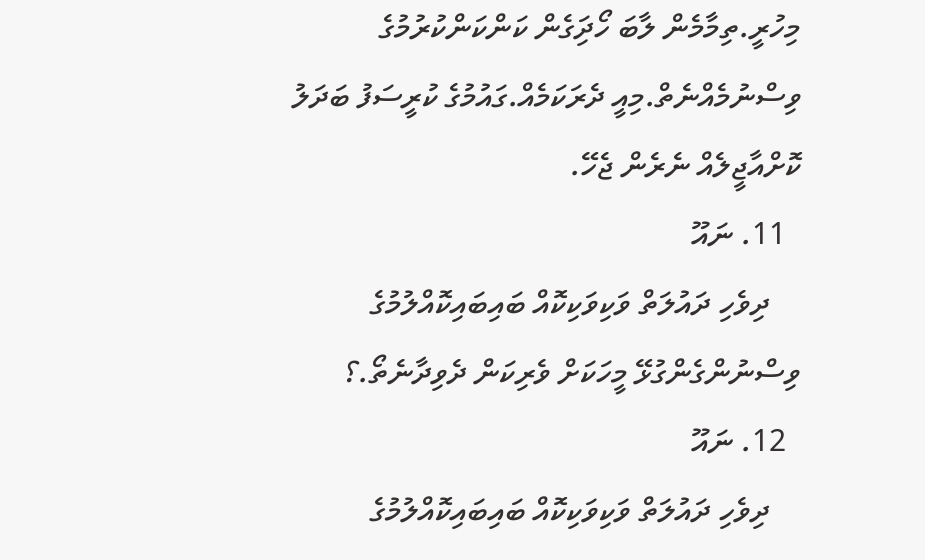މިހުރީ.ތިމާމެން ލާބަ ހޯދަިގެން ކަންކަންކުރުމުގެ ވިސްނުމެއްނެތް.މިއީ ދެރަކަމެއް.ގައުމުގެ ކުރީސަފު ބަދަލު ކޮށްއާޖީލެއް ނެރެން ޖެހޭ.
  11. ނައޫ
    ދިވެހި ދައުލަތް ވަކިވަކިކޮއް ބައިބައިކޮއްލުމުގެ ވިސްނުންގެންގުޅޭ މީހަކަށް ވެރިކަން ދެވިދާނެތޯ.؟
  12. ނައޫ
    ދިވެހި ދައުލަތް ވަކިވަކިކޮއް ބައިބައިކޮއްލުމުގެ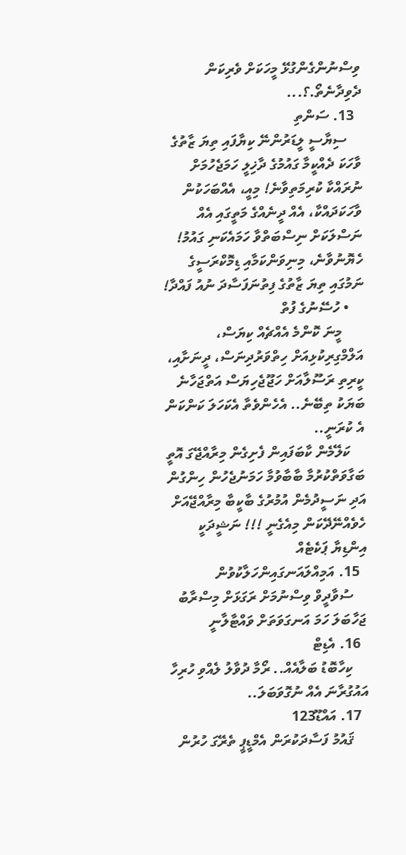ވިސްނުންގެންގުޅޭ މީހަކަށް ވެރިކަން ދެވިދާނެތޯ.؟...
  13. ސަންތި
    ސިޔާސީ ލީޑަރުންނޭ ކިޔާފައި ތިޔަ ޒާތުގެ ވާހަކަ ދެއްކީމާ ގައުމުގެ ދާޚިލީ ހަމަޖެހުމަށް ނުރައްކާ ކުރިމަތިވާނެ! މިއީ، އެއްބަހަކުން ވާހަކަދައްކާ، އެއް ދީނެއްގެ މަތީގައި އެއް ނަސްލަކަށް ނިސްބަތްވާ ހަމައެކަނި ގައުމު! ހެޔޮނުވާނެ، މިނިވަންކަމާއި ޑިމޮކްރަސީގެ ނަމުގައި ތިޔަ ޒާތުގެ ފިތުނަފަސާދަ ނުއު ފައްދާ!
    • ހުސޭނުގެ ފުތް
      މީނަ ކޮންމެ އެއްޗެއް ކިޔަސް، އަލްމްގިރިކުޅިއަށް ހިތްވަރުދިނަސް، ދީނަށާއި، ކީރިތި ރަސޫލާއަށް ހަޖޫޖެހިޔަސް އަތްޖަހާނެ ބަޔަކު ތިބޭނެ.. އެހެންވެތާ އެކަހަލަ ކަންކަން އެ ކުރަނީ..
    ކަލޭމެން ކާބަފައިން ފެށިގެން މިރާއްޖޭގަ އޮތީ ބަގާވަތްކުރުމާ ބާބާވުމާ ހަމަނުޖެހުން ހިންގުން އަދި ނަސީދުމެން އުމުރުގެ ބާކީބާ މިރާއްޖޭއަށް ހެވެއްނޭދޭކަން މިއެގެނީ !!! ނަޝީދަކީ އިންޑިޔާ ޕަކެޓެއް
  15. އަމިއްލައަނގައިންހަލާކުވުން
    ސުވާދީވް ވިސްނުމަށް ރަގަޅަށް މިސްރާބު ޖަހާބަލަ ހަމަ އަނގަވަތަށް ވައްޓާލާނީ
  16. އެޑިޓް
    ކިހާބޮޑު ބަލާއެއް.. ރޯމާ ދުވާލު ލެއްވި ހުރިހާ އައުގުރާނަ އެއް ނުގޮވަބަލަ..
  17. އައްޑޫ123
    ޤައުމު ފަސާދަކުރަން އެމްޑީޕީ ތެރޭގަ ހުރުން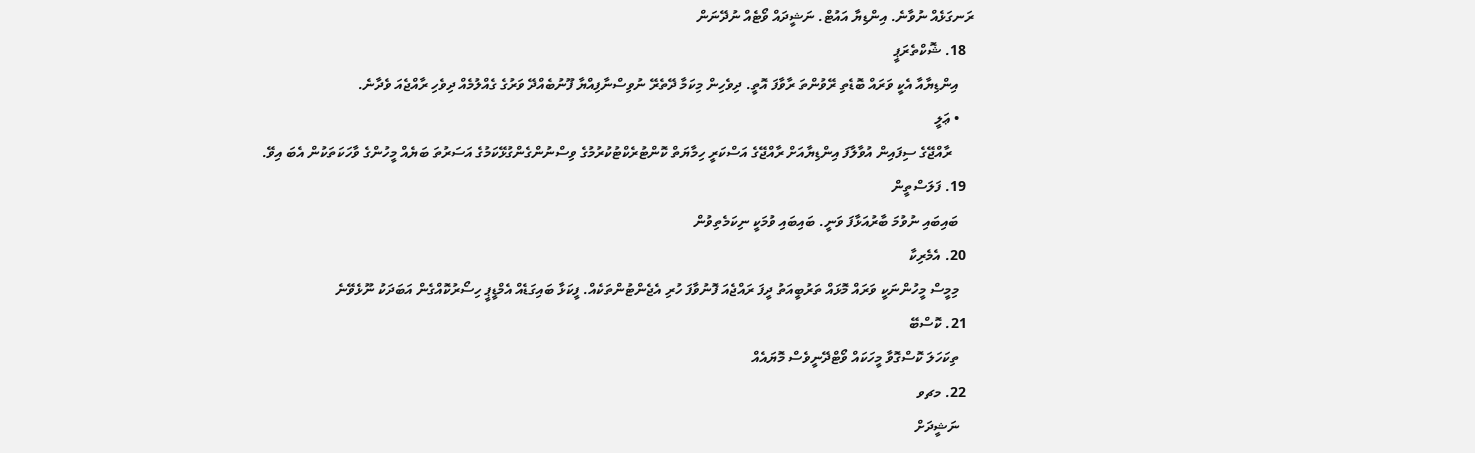ރަނގަޅެއް ނުވާނެ. އިންޑިޔާ އައުޓް. ނަޝީދައް ވޯޓެއް ނުދޭނަން
  18. ޝޮކްތެރަޕީ
    އިންޑިޔާއާ އެކީ ވަރައް ބޮޑެތި ރޭވުންތަ ރާވާފަ އޮތީ. ދިވެހިން މިކަމާ ދޭތެރޭ ނުވިސްނާފިއްޔާ ފޫނުބެއްދޭ ވަރުގެ ގެއްލުމެއް ދިވެހި ރާއްޖެއަ ވެދާނެ.
    • ޢަލީ
      ރާއްޖޭގެ ސިފައިން އުވާލާފަ އިންޑިޔާއަށް ރާއްޖޭގެ އަސްކަރީ ހިމާޔަތް ކޮންޓުރެކްޓުކުރުމުގެ ވިސްނުންގެންގުޅޭކަމުގެ އަސަރުތަ ބަޔެއް މީހުންގެ ވާހަކަތަކުން އެބަ އިވޭ.
  19. ފަލަސްތީން
    ބައިބައި ނުވުމަ ބާރުއަޅާފަ ވަނީ. ބައިބައި ވުމަކީ ނިކަމެތިވުން
  20. އެމެރިކާ
    މިމީސް މީހުންނަކީ ވަރައް މޮޅައް ތަރުބީއަތު ދީފަ ރައްޖެއަ ފޮނުވާފަ ހުރި އެޖެންޓުންތަކެއް. ފީކަޅާ ބައިގަޑެއް އެމްޑީޕީ ހިސޯރުކޮއްގެން އަބަދަކު ނޫޅެވޭނެ
  21. ކޮސްބޭ
    ތިކަހަލަ ކޮސްގޮވާ މީހަކައް ވޯޓްދޭނީވެސް މޮޔައެއް
  22. މޗވ
    ނަޝީދަށް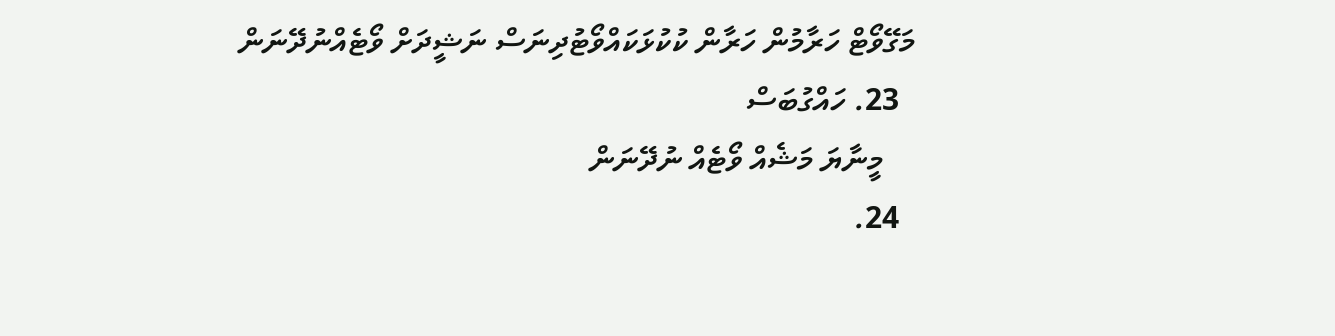މަގޭވޯޓް ހަރާމުން ހަރާން ކުކުޅަކައްވޯޓުދިނަސް ނަޝީދަށް ވޯޓެއްނުދޭނަން
  23. ހައްގުބަސް
    މީނާޔަ މަޝެއް ވޯޓެއް ނުދޭނަން
  24.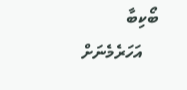ބޯކިބާ
    އަހަރެމެނަށް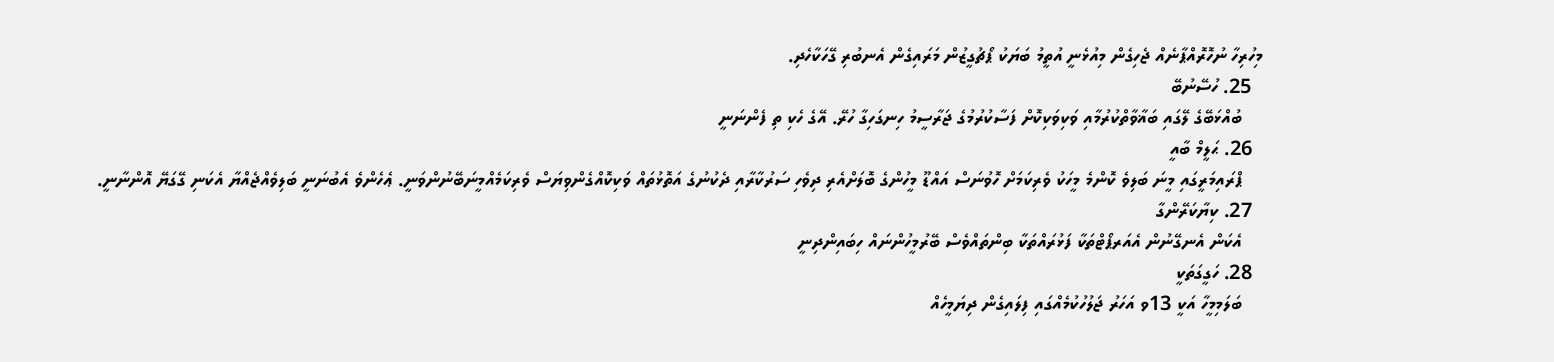މިހުރިހާ ނުހޮރޮއްޕާނެއް ޖެހިގެން މިއުޅެނީ އުތީމު ބަޔަކު ޕޯޗުގީޒުން މަރައިގެން އެނބުރި ގޭހަކާހެދި.
  25. ހުސޭނުބޭ
    ބުއްޅަބޭގެ ލޭގައި ބަޣާވާތްކުރުމާއި ވަކިވަކިކޮށް ފަސާކުރުމުގެ ޖަރާސީމު ހިނގަހިގާ ހުރޭ. އޭގެ ހެކި ތި ފެންނަނީ
  26. ޙަލީމް ބާއީ
    ޕްރައިމަރީގައި މީނަ ބަލިވެ ކޮންމެ މީހަކު ވެރިކަމަށް ހޮވުނަސް އައްޑޫ މީހުންގެ ބޮލަށްއެރި ދިވެހި ސަރުކާރާއި ދެކުނުގެ އަތޮޅުތައް ވަކިކޮއްގެންވިޔަސް ވެރިކަމެއްމީނަބޭނުންވަނީ. ޢެހެންވެ އެބުނަނީ ބަލިވެއްޖެއްޔާ އެކަނި ގޭގަޔޭ އޮންނާނީ.
  27. ކިޔާކަރޭންގާ
    އެކަން އެނގޭނުން އެއަރޕޯޓްތަކާ ފަޅުރައްތަކާ ބިންތައްވެސް ބޭރުމީހުންނައް ހިބައިންދިނީ
  28. ހަގީގަތަކީ
    ބަލަމިމީހާ އަކީ 13ވ އަހަރު ޖަލުހުކުމެއްގައި ފިލައިގެން ދިޔަމީހެއް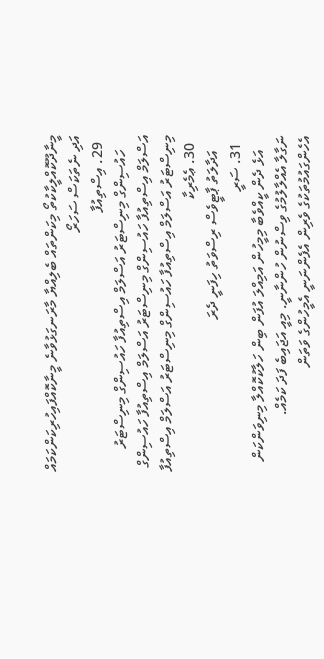މީނާދޫކޮއްލީކާކުތޯ މިކަންތައް ބެލިއްޔާ މާރަނގަޅުވާނެ މީނާކޮއްފައިހުރިކަންކަމައް އަދި ނެތަކަސް ސަހަރޯ
  29. އިސްތިއުފާ
    ހައުސިންގް މިނިސްޓަރު އަސްލަމް އިސްތިއުފާ ހައުސިންގް މިނިސްޓަރު އަސްލަމް އިސްތިއުފާ ހައުސިންގް މިނިސްޓަރު އަސްލަމް އިސްތިއުފާ ހައުސިންގް މިނިސްޓަރު އަސްލަމް އިސްތިއުފާ ހައުސިންގް މިނިސްޓަރު އަސްލަމް އިސްތިއުފާ
  30. ޢެމެރިކާ
    އަދާލަތު ޕާޓީވެސް ރިސްވަތު ހިފަނީ ދެރަ
  31. ސަރީ
    އަޅެ ދެން ކީއްވެބާ މިމީހުން އަމިއްލަ އުފަން ބިން ހަލާކުކޮއްލާ މިނިވަންކަން ނަގާލާ އެއްލާލުމުގެ ވިސްނުން ހުންނާނީ. މިއީ އަޖައިބެ ފަދަ ކަމެއް. އެހެންގައުމުތަކުގެ ވެރިން އެފެންނަނީ އެމީހުންގެ ވަތަން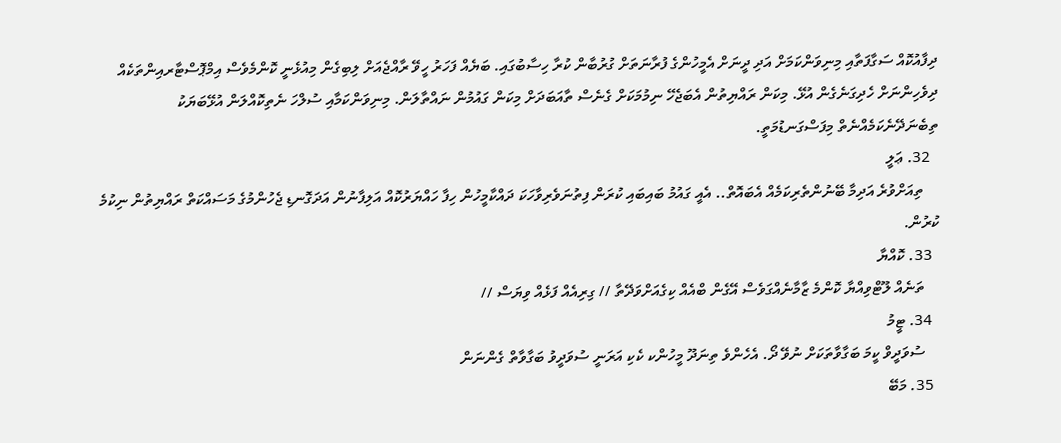ދިފާއުކޮއް ސަގާފަތާއި މިނިވަންކަމަށް އަދި ދީނަށް އެމީހުންގެ ފުރާނަތަށް ގުރުބާން ކުރާ ހިސާބުގައި. ބަޔެއް ފަހަރު ހީވޭ ރާއްޖެއަށް ލިބިގެން މިއުޅެނީ ކޮންމެވެސް އިމްޕޮސްޓާރއިންތަކެއް ދިވެހިންނަށް ހެދިގަނެގެން އުޅޭ. މިކަން ރައްޔިތުން އެބަޖެހޭ ނިމުމަކަށް ގެނެސް ތާއަބަދަށް މިކަން ގައުމުން ނައްތާލަން. މިނިވަންކަމާއި ސުލްހަ ނެތިކޮއްލަން އުޅޭބަޔަކު ތިބެނަދޭނެކަމެއްނެތް މިފަސްގަނޑުމަތީ.
  32. ޢަލީ
    ތިއަށްވުރެ އަދިމާ ބޭނުންތެރިކަމެއް އެބައޮތް.. އެއީ ގައުމު ބައިބައި ކުރަން ފިތުނަވެރިވާހަކަ ދައްކާމީހުން ހިފާ ހައްޔަރުކޮއް އަލިފާނުން އަދަގޮނޑި ޖެހުންމުގެ މަސައްކަތް ރައްޔިތުން ނިކުމެ ކުރުން.
  33. ކޮއްޔާ
    ތަނެއް ލޫޓްވިއްޔާ ކޮންމެ ޒާމާނެއްގަވެސް އޭގެން ބްއެއް ކިގެއަށްވަދޭތާ // ގިރިއެއް ފަޅެއް ވިޔަސް //
  34. ޓީމު
    ސުވަދީވް ކީމަ ބަގާވާތަކަށް ނުވޭ ދޯ. އެހެންވެ ތިނަދޫ މީހުންކ ކެކި އަރަނީ ސުވަދީވު ބަގާވާތް ގެންނަން
  35. މަބޭ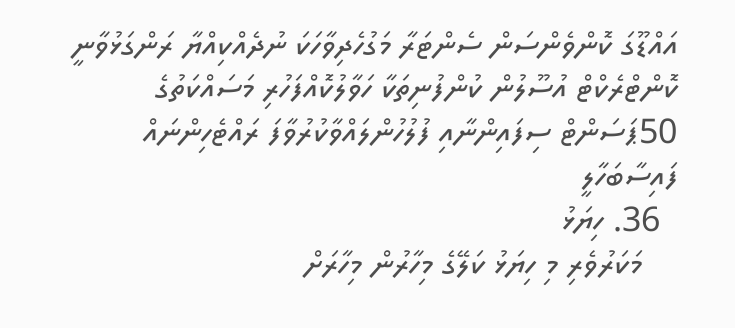އައްޑޫގަ ކޮންވެންސަން ސެންޓަރާ މަގުހެދިވާހަކަ ނުދެއްކިއްޔާ ރަންގަޅުވާނީ ކޮންޓްރެކްޓް އުސޫލުން ކުންފުނިތަކާ ހަވާލުކޮއްފަހުރި މަސައްކަތުގެ 50ޕަސަންޓް ސިފައިންނާއި ފުލުހުންލައްވާކުރުވާފަ ރައްޓެހިންނައް ފައިސާބަހާލީ
  36. ހިޔަޅު
    މަކަރުވެރި މި ހިޔަޅު ކަލޭގެ މިހާރުން މިހާރަށް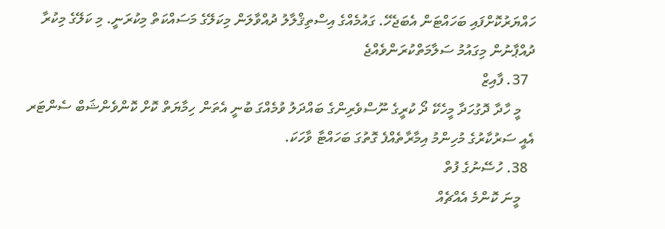ހައްޔަރުކޮށްފައި ބަހައްޓަން އެބަޖެހޭ. ގައުމެއްގެ އިސްތިޤްލާލު ދުއްވާލަން މިކަލޭގެ މަސައްކަތް މިކުރަނީ. މި ކަލޭގެ މިކުރާ ދުއްޕާނުން މިގައުމު ސަލާމަތްކުރަންވެއްޖެ
  37. ފާއިޒް
    މީ ހާދާ ދޮގުހަދާ މީހެކޭ ދޯ ކުރީގެ ނޫސްވެރިންގެ ބައްދަލު ވުމެއްގަ ބުނީ އެތަން ހިމާޔަތް ކޮށް ކޮންވެންޝަބް ސެންޓަރ އެއީ ސަރުކާރުގެ މުހިންމު އިމާރާތެއްފެ ގޮތުގަ ބަހައްޓާ ވާހަކަ.
  38. ހުސޭނުގެ ފުތް
    މީނަ ކޮންމެ އެއްޗެއް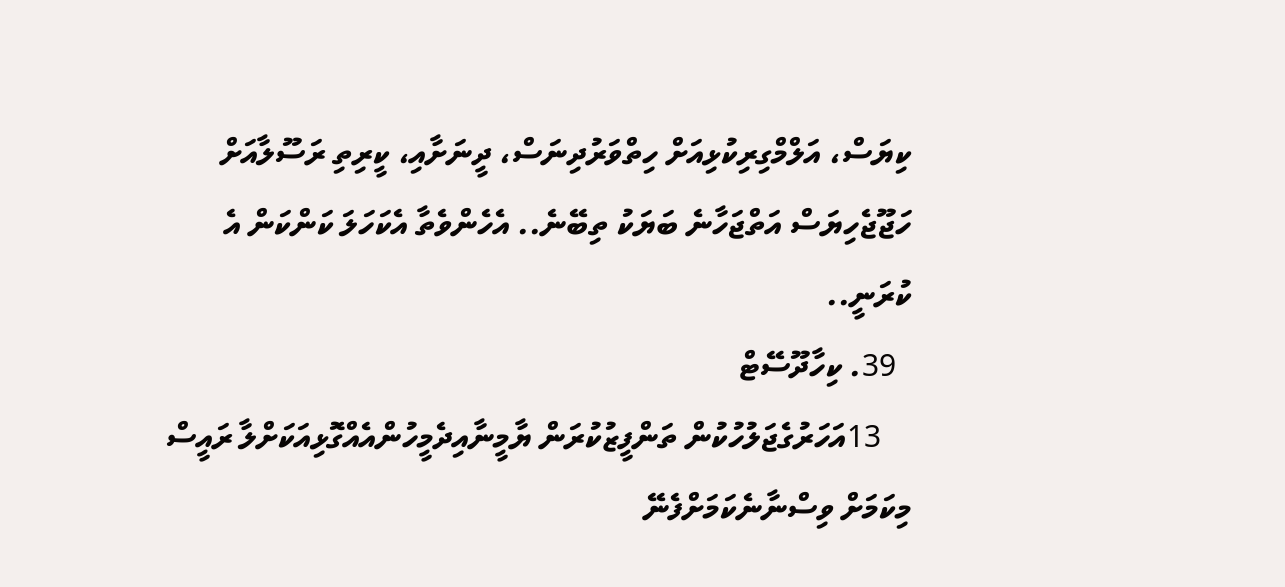ކިޔަސް، އަލްމްގިރިކުޅިއަށް ހިތްވަރުދިނަސް، ދީނަށާއި، ކީރިތި ރަސޫލާއަށް ހަޖޫޖެހިޔަސް އަތްޖަހާނެ ބަޔަކު ތިބޭނެ.. އެހެންވެތާ އެކަހަލަ ކަންކަން އެ ކުރަނީ..
  39. ކިހާދޫސޭޓް
    13އަހަރުގެޖަލުހުކުން ތަންފީޒުކުރަން ޔާމީނާއިދެމީހުންއެއްގޮޅިއަކަށްލާ ރައީސް މިކަމަށް ވިސްނާނެކަމަށްފެނޭ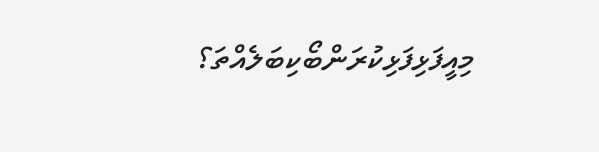މިއީފަޅިފަޅިކުރަންބޯކިބަލެއްތަ؟